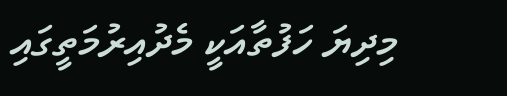މިދިޔަ ހަފުތާއަކީ މެދުއިރުމަތީގައި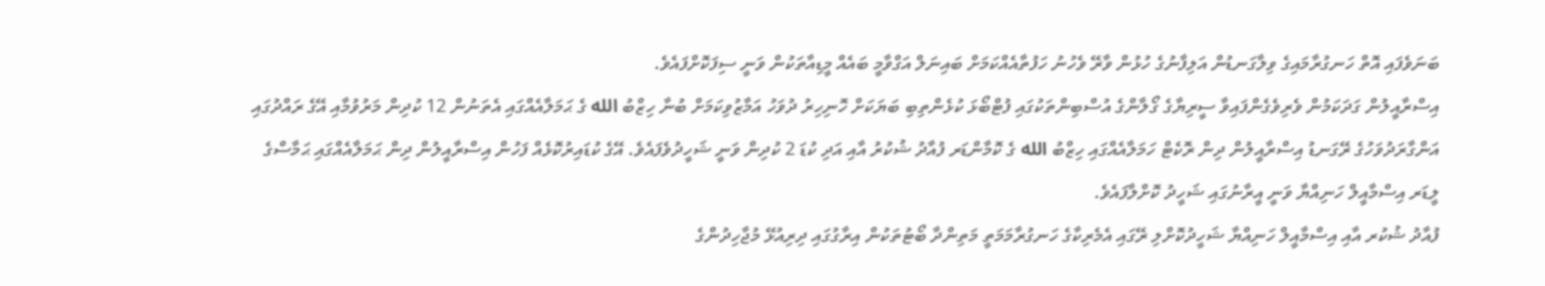ބަނަވެފައި އޮތް ހަނގުރާމައިގެ ވިލާގަނޑުން އަލިފާނުގެ ހުޅުން ވާރޭ ވެހުނު ހަފުތާއެއްކަމަށް ބައިނަލް އަގްވާމީ ބައެއް މީޑިއާތަކުން ވަނީ ސިފަކޮށްފައެވެ.
އިސްރާއީލުން ގަދަކަމުން ވެރިވެގެންފައިވާ ސީރިޔާގެ ގޯލާންގެ އުސްބިންތަކުގައި ފުޓްބޯޅަ ކުޅެންތިބި ބަޔަކަށް ހޮނިހިރު ދުވަހު އަމާޒުވިކަމަށް ބުނާ ހިޒްބު الله ގެ ޙަމަލާއެއްގައި އެތަނުން 12 ކުދިން މަރުވުމާއި އޭގެ ރައްދުގައި އަންގާރަދުވަހުގެ ރޭގަނޑު އިސްރާއީލުން ދިން ރޮކެޓް ހަމަލާއެއްގައި ހިޒްބު الله ގެ ކޮމާންޑަރ ފުއާދު ޝުކުރު އާއި އަދި ކުޑަ 2 ކުދިން ވަނީ ޝަހީދުވެފައެވެ. އޭގެ ކުޑައިރުކޮޅެއް ފަހުން އިސްރާއީލުން ދިން ޙަމަލާއެއްގައި ޙަމާސްގެ ލީޑަރ އިސްމާއީލް ހަނިއްޔާ ވަނީ އީރާނުގައި ޝަހީދު ކޮށްލާފައެވެ.
ފުއާދު ޝުކުރ އާއި އިސްމާއީލް ހަނިއްޔާ ޝަހީދުކޮށްލި ރޭގައި އެމެރިކާގެ ހަނގުރާމަމަތީ މަތިންދާ ބޯޓުތަކުން އިރާގުގައި ދިރިއުޅޭ މުޖާހިދުންގެ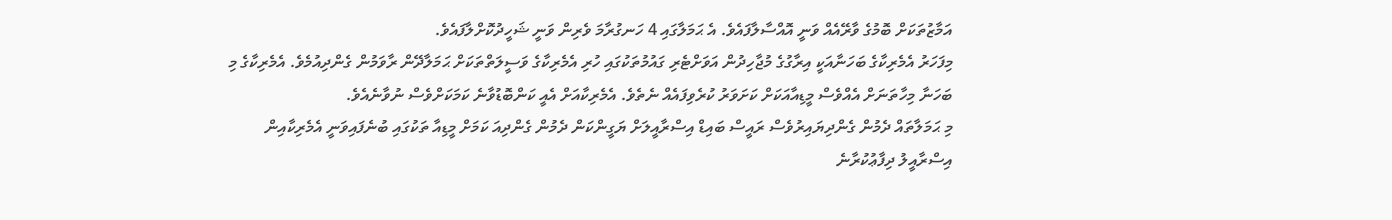އަމާޒުތަކަށް ބޮމުގެ ވާރޭއެއް ވަނީ އޮއްސާލާފައެވެ. އެ ޙަމަލާގައި 4 ހަނގުރާމަ ވެރިން ވަނީ ޝަހީދުކޮށްލާފައެވެ.
މިފަހަރު އެމެރިކާގެ ބަހަނާއަކީ އިރާގުގެ މުޖާހިދުން އަވަށްޓެރި ގައުމުތަކުގައި ހުރި އެމެރިކާގެ ވަސީލަތްތަކަށް ޙަމަލާދޭން ރާވަމުން ގެންދިއުމެވެ. އެމެރިކާގެ މި ބަހަނާ މިހާތަނަށް އެއްވެސް މީޑިއާއަކަށް ކަށަވަރު ކުރެވިފައެއް ނެތެވެ. އެމެރިކާއަށް އެއީ ކަންބޮޑުވާނެ ކަމަކަށްވެސް ނުވާނެއެވެ.
މި ޙަމަލާތައް ދެމުން ގެންދިޔައިރުވެސް ރައީސް ބައިޑް އިސްރާއީލަށް ޔަގީންކަން ދެމުން ގެންދިއަ ކަމަށް މީޑިއާ ތަކުގައި ބުނެފައިވަނީ އެމެރިކާއިން އިސްރާއީލު ދިފާޢުކުރާނެ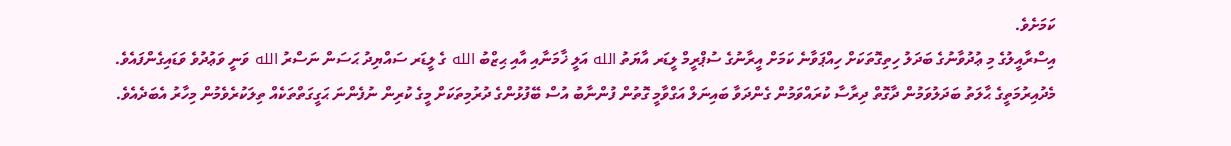ކަމަށެވެ.
އިސްރާއީލުގެ މި ޢުދުވާނުގެ ބަދަލު ހިތިގޮތަކަށް ހިއްޕަވާނެ ކަމަށް އީރާނުގެ ސުޕްރީމް ލީޑަރ އާޔަތު الله އަލީ ޚާމަނާއި އާއި ޙިޒްބު الله ގެ ލީޑަރ ސައްޔިދު ޙަސަން ނަސްރު الله ވަނީ ވަޢުދުވެ ވަޑައިގެންފައެވެ.
މެދުއިރުމަތީގެ ޙާލަތު ބަދަލުވަމުން ދާގޮތް ދިރާސާ ކުރައްވަމުން ގެންދަވާ ބައިނަލް އަގްވާމީ ގޮތުން ފުންނާބު އުސް ބޭފުޅުންގެ ދުރުމިތަކަށް މީގެ ކުރިން ނުފެންނަ ޙަގީގަތްތަކެއް ތިލަކުރެވެމުން މިހާރު އެބަދެއެވެ.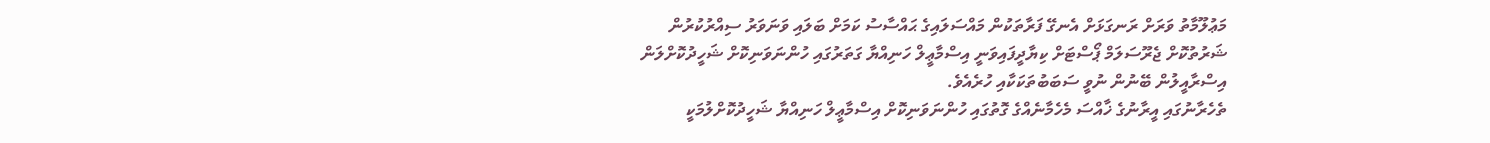މަޢުލޫމާތު ވަރަށް ރަނގަޅަށް އެނގޭ ފަރާތަކުން މައްސަލައިގެ ޙައްސާސު ކަމަށް ބަލައި ވަނަވަރު ސިއްރުކުރުން ޝަރުތުކޮށް ޖެރޫސަލަމް ޕޯސްޓަށް ކިޔާދީފައިވަނީ އިސްމާޢީލް ހަނިއްޔާ ގަތަރުގައި ހުންނަވަނިކޮށް ޝަހީދުކޮށްލަން އިސްރާއީލުން ބޭނުން ނުވީ ސަބަބުތަކަކާއި ހުރެއެވެ.
ތެހެރާނުގައި އީރާނުގެ ޚާއްސަ މެހެމާނެއްގެ ގޮތުގައި ހުންނަވަނިކޮށް އިސްމާޢީލް ހަނިއްޔާ ޝަހީދުކޮށްލުމަކީ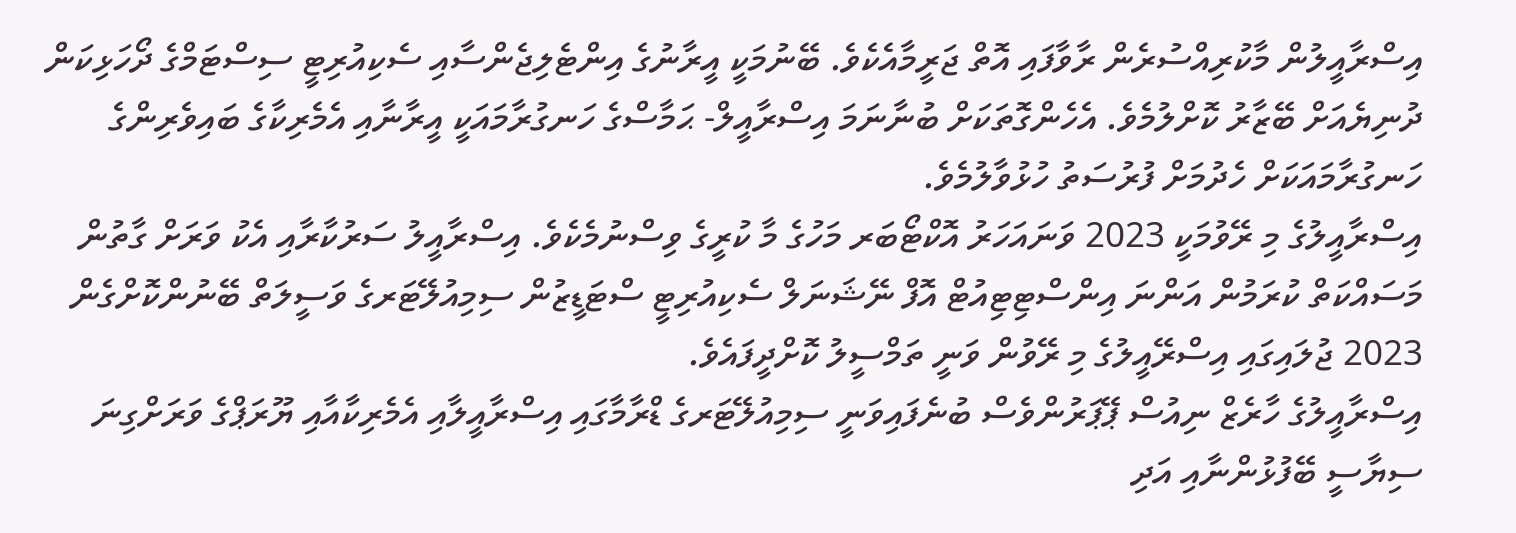އިސްރާއީލުން މާކުރިއްސުރެން ރާވާފައި އޮތް ޖަރީމާއެކެވެ. ބޭނުމަކީ އީރާނުގެ އިންޓެލިޖެންސާއި ސެކިއުރިޓީ ސިސްޓަމްގެ ދޯހަޅިކަން ދުނިޔެއަށް ބޭޒާރު ކޮށްލުމެވެ. އެހެންގޮތަކަށް ބުނާނަމަ އިސްރާއީލް- ޙަމާސްގެ ހަނގުރާމައަކީ އީރާނާއި އެމެރިކާގެ ބައިވެރިންގެ ހަނގުރާމައަކަށް ހެދުމަށް ފުރުސަތު ހުޅުވާލުމެވެ.
އިސްރާއީލުގެ މި ރޭވުމަކީ 2023 ވަނައަހަރު އޮކްޓޯބަރ މަހުގެ މާ ކުރީގެ ވިސްނުމެކެވެ. އިސްރާއީލު ސަރުކާރާއި އެކު ވަރަށް ގާތުން މަސައްކަތް ކުރަމުން އަންނަ އިންސްޓިޓިއުޓް އޮފް ނޭޝަނަލް ސެކިއުރިޓީ ސްޓަޑީޒުން ސިމިއުލޭޓަރގެ ވަސީލަތް ބޭނުންކޮށްގެން 2023 ޖުލައިގައި އިސްރޭއީލުގެ މި ރޭވުން ވަނީ ތަމްސީލު ކޮށްދީފައެވެ.
އިސްރާއީލުގެ ހާރެޒް ނިއުސް ޕޭޕަރުންވެސް ބުނެފައިވަނީ ސިމިއުލޭޓަރގެ ޑްރާމާގައި އިސްރާއީލާއި އެމެރިކާއާއި ޔޫރަޕްގެ ވަރަށްގިނަ ސިޔާސީ ބޭފުޅުންނާއި އަދި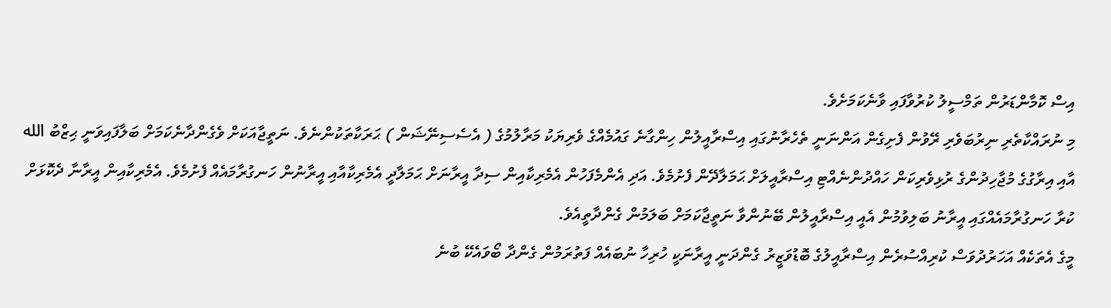އިސް ކޮމާންޑަރުން ތަމްސީލު ކުރުވާފައި ވާނެކަމަށެވެ.
މި ނުރައްކާތެރި ނިރުބަވެރި ރޭވުން ފެށިގެން އަންނަނީ ތެހެރާނުގައި އިސްރާއީލުން ހިންގާނެ ގައުމެއްގެ ވެރިޔަކު މަރާލުމުގެ ( އެސެސިނޭޝަން ) ޙަރަކާތަކުންނެވެ. ނަތީޖާއަކަށް ވެގެންދާނެކަމަށް ބަލާފައިވަނީ ޙިޒްބު الله އާއި އިރާގުގެ މުޖާހިދުންގެ ރުޅިވެރިކަން ހައްދުންނެއްޓި އިސްރާއީލަށް ޙަމަލާދޭން ފެށުމެވެ. އަދި އެންމެފަހުން އެމެރިކާއިން ސިދާ އީރާނަށް ޙަމަލާދީ އެމެރިކާއާއި އީރާނުން ހަނގުރާމައެއް ފެށުމެވެ. އެމެރިކާއިން އީރާނާ ދެކޮޅަށް ކުރާ ހަނގުރާމައެއްގައި އީރާނު ބަލިވުމުން އެއީ އިސްރާއީލުން ބޭނުންވާ ނަތީޖާކަމަށް ބަލަމުން ގެންދާތީއެވެ.
މީގެ އެތަކެއް އަހަރުދުވަސް ކުރިއްސުރެން އިސްރާއީލުގެ ބޮޑުވަޒީރު ގެންދަނީ އީރާނަކީ ހުރިހާ ނުބައެއް ފަތުރަމުން ގެންދާ ބޯވައެކޭ ބުނެ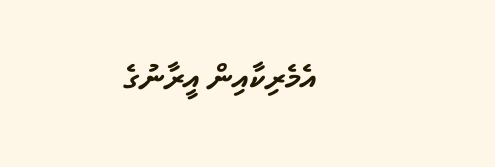އެމެރިކާއިން އީރާނުގެ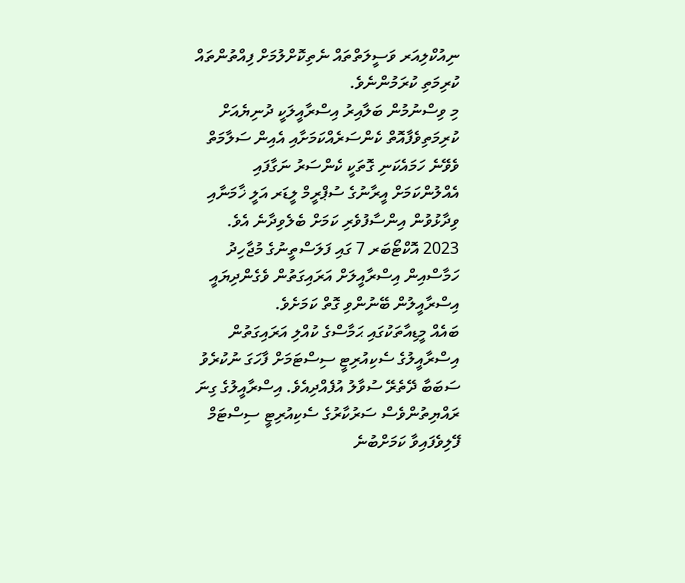ނިއުކްލިއަރ ވަސީލަތްތައް ނެތިކޮށްލުމަށް ފިއްތުންތައް ކުރިމަތި ކުރަމުންނެވެ.
މި ވިސްނުމުން ބަލާއިރު އިސްރާއީލަކީ ދުނިޔެއަށް ކުރިމަތިވެފާއޮތް ކެންސަރެއްކަމަށާއި އެއިން ސަލާމަތް ވެވޭނެ ހަމައެކަނި ގޮތަކީ ކެންސަރު ނަގާފައި އެއްލުންކަމަށް އީރާނުގެ ސުޕްރީމް ލީޑަރ އަލީ ޚާމަނާއި ވިދާޅުވުން އިންސާފުވެރި ކަމަށް ބެލެވިދާނެ އެވެ.
2023 އޮކްޓޯބަރ 7 ގައި ފަލަސްތީނުގެ މުޖާހިދު ހަމާސްއިން އިސްރާއީލަށް އަރައިގަތުން ވެގެންދިޔައީ އިސްރާއީލުން ބޭނުންވި ގޮތް ކަމަށެވެ.
ބައެއް މީޑިއާތަކުގައި ޙަމާސްގެ ކުއްލި އަރައިގަތުން އިސްރާއީލުގެ ސެކިއުރިޓީ ސިސްޓަމަށް ފާހަގަ ނުކުރެވު ސަބަބާ ދޭތެރޭ ސުވާލު އުފެއްދިއެވެ. އިސްރާއީލުގެ ގިނަ ރައްޔިތުންވެސް ސަރުކާރުގެ ސެކިއުރިޓީ ސިސްޓަމް ފޭލިވެފައިވާ ކަމަށްބުނެ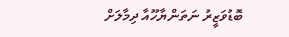ބޮޑުވަޒީރު ނަތަންޔާހޫއާ ދިމާލަށް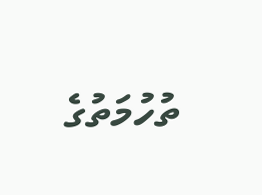ތުހުމަތުގެ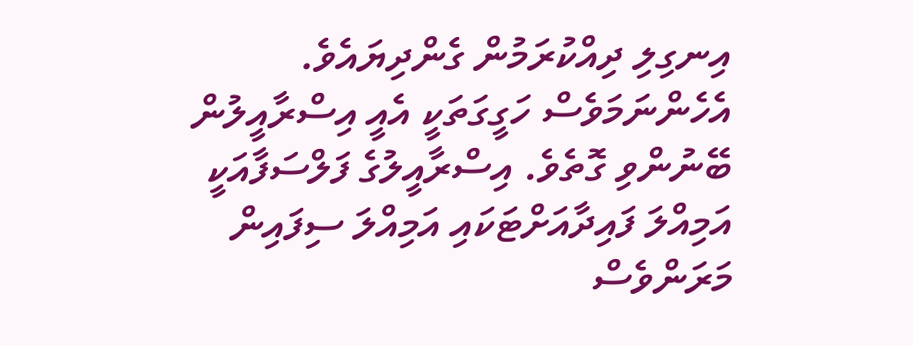އިނގިލި ދިއްކުރަމުން ގެންދިޔައެވެ. އެހެންނަމަވެސް ހަގީގަތަކީ އެއީ އިސްރާއީލުން ބޭނުންވި ގޮތެވެ. އިސްރާއީލުގެ ފަލްސަފާއަކީ އަމިއްލަ ފައިދާއަށްޓަކައި އަމިއްލަ ސިފައިން މަރަންވެސް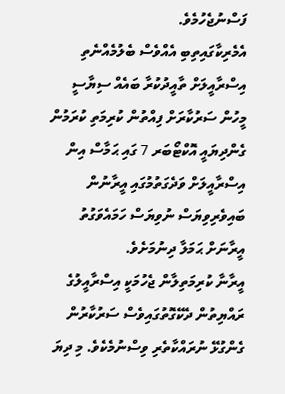ފަސްނުޖެހުމެވެ.
އެމެރިކާގައިތިބި އެއްވެސް ބެލުމެއްނެތި އިސްރާއީލަށް ތާއީދުކުރާ ބައެއް ސިޔާސީ މީހުން ސަރުކާރަށް ފިއްތުން ކުރިމަތި ކުރަމުން ގެންދިޔައީ އޮކްޓޯބަރ 7 ގައި ޙަމާސް އިން އިސްރާއީލަށް ވަދެގަތުމުގައި އީރާނުން ބައިވެރިވިޔަސް ނުވިޔަސް ހަމައެވަގުތު އީރާނަށް ޙަމަލާ ދިނުމަށެވެ.
އީރާނާ ކުރިމަތިލާން ޖެހުމަކީ އިސްރާއީލުގެ ރައްޔިތުން ދެކޭގޮތުގައިވެސް ސަރުކާރުން ގެންގުޅޭ ނުރައްކާތެރި ވިސްނުމެކެވެ. މި ދިޔަ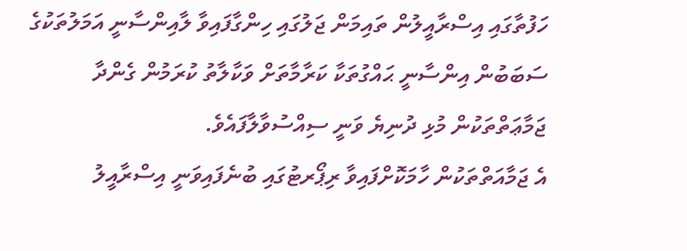ހަފުތާގައި އިސްރާއީލުން ތައިމަން ޖަލުގައި ހިންގާފައިވާ ލާއިންސާނީ އަމަލުތަކުގެ ސަބަބުން އިންސާނީ ޙައްގުތަކާ ކަރާމާތަށް ވަކާލާތު ކުރަމުން ގެންދާ ޖަމާޢަތްތަކުން މުޅި ދުނިޔެ ވަނީ ސިއްސުވާލާފައެވެ.
އެ ޖަމާއަތްތަކުން ހާމަކޮށްފައިވާ ރިޕޯރޓުގައި ބުނެފައިވަނީ އިސްރާއީލު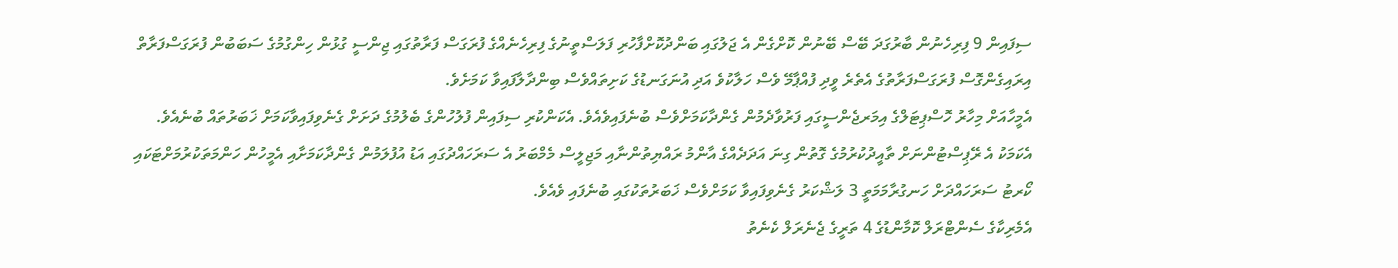ސިފައިން 9 ފިރިހެނުން ބާރުގަދަ ބޭސް ބޭނުން ކޮށްގެން އެ ޖަލުގައި ބަންދުކޮށްފާހުރި ފަލަސްތީނުގެ ފިރިހެނެއްގެ ފުރަގަސް ފަރާތުގައި ޖިންސީ ގުޅުން ހިންގުމުގެ ސަބަބުން ފުރަގަސްފަރާތް އިރައިގެންގޮސް ފުރަގަސްފަރާތުގެ އެތެރެ ވީދި ފުއްޕާމޭ ވެސް ހަލާކުވެ އަދި އުނަގަނޑުގެ ކަށިތައްވެސް ބިންދާލާފައިވާ ކަމަށެވެ.
އެމީހާއަށް މިހާރު ހޮސްޕިޓަލްގެ އިމަރޖެންސީގައި ފަރުވާދެމުން ގެންދާކަމަށްވެސް ބުނެފައިވެއެވެ. އެކަންކުރި ސިފައިން ފުލުހުންގެ ބެލުމުގެ ދަށަށް ގެނެވިފައިވާކަމަށް ޚަބަރުތައް ބުނެއެވެ.
އެކަމަކު އެ ރޭޕިސްޓުންނަށް ތާއީދުކުރުމުގެ ގޮތުން ގިނަ އަދަދެއްގެ އާންމު ރައްޔިތުންނާއި މަޖިލީސް މެމްބަރު އެ ސަރަހައްދުގައި އަޑު އުފުލަމުން ގެންދާކަމަށާއި އެމީހުން ހަންމަތަކުރުމަށްޓަކައި ކޯރޓު ސަރަހައްދަށް ހަނގުރާމަމަތީ 3 ލަޝްކަރު ގެނެވިފައިވާ ކަމަށްވެސް ޚަބަރުތަކުގައި ބުނެފައި ވެއެވެ.
އެމެރިކާގެ ސެންޓްރަލް ކޮމާންޑުގެ 4 ތަރީގެ ޖެނެރަލް ކެނެތު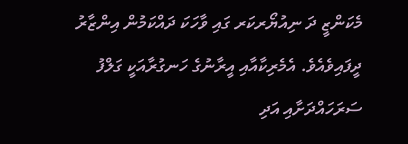މެކަންޒީ ދަ ނިއުޔޯރކަރ ގައި ވާހަކަ ދައްކަމުން އިންޒާރު ދީފައިވެއެވެ. އެމެރިކާއާއި އީރާނުގެ ހަނގުރާއަކީ ގަލްފު ސަރަހައްދަށާއި އަދި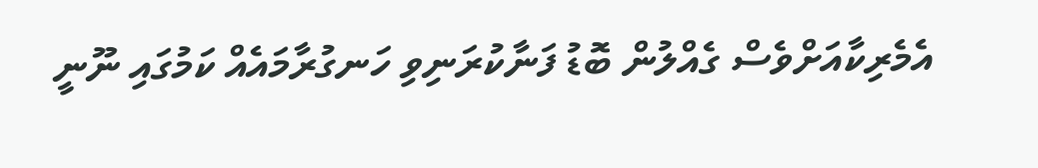އެމެރިކާއަށްވެސް ގެއްލުން ބޮޑު ފަނާކުރަނިވި ހަނގުރާމައެއް ކަމުގައި ނޫނީ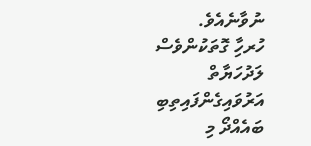ނުވާނެއެވެ.
ހުރހިާ ގޮތަކުންވެސް ލަދުހަޔާތް އަރުވައިގެންފައިތިބި ބައެއްދޯ މި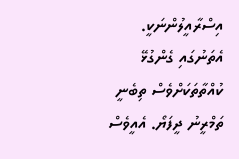އިސްރާއީލުންނަކީ. އެތަނުގައި ގެންގުޅޭ ކުއްތާތަކަށްވެސް ތިބެނީ ތަމްރީނު ދީފަޔޯ. އެއީވެސް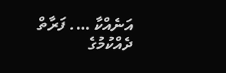އަނެއްކާ …. ފަރާތް ދެއްކުމުގެ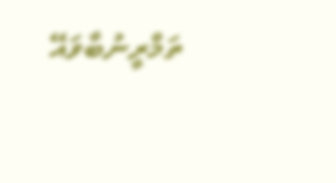ތަމްރީނުބާވައޭ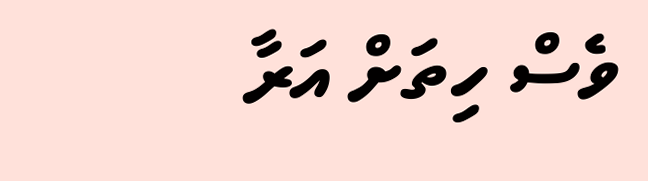ވެސް ހިތަށް އަރާ